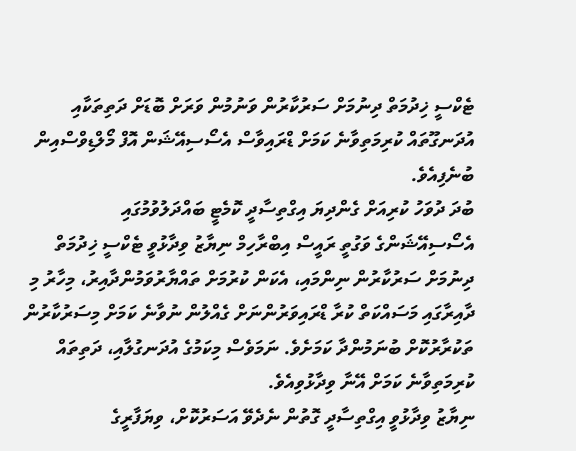ޓެކްސީ ޚިދުމަތް ދިނުމަށް ސަރުކާރުން ވަނުމުން ވަރަށް ބޮޑަށް ދަތިތަކާއި އުދަނގޫތައް ކުރިމަތިވާނެ ކަމަށް ޑްރައިވާސް އެސޯސިއޭޝަން އޮފް މޯލްޑިވްސްއިން ބުނެފިއެވެ.
ބުދަ ދުވަހު ކުރިއަށް ގެންދިޔަ އިގްތިސާދީ ކޮމެޓީ ބައްދަލުވުމުގައި އެސޯސިއޭޝަންގެ ވަގުތީ ރައީސް އިބްރާހިމް ނިޔާޒު ވިދާޅުވީ ޓެކްސީ ޚިދުމަތް ދިނުމަށް ސަރުކާރުން ނިންމައި، އެކަން ކުރުމަށް ތައްޔާރުވަމުންދާއިރު، މިހާރު މި ދާއިރާގައި މަސައްކަތް ކުރާ ޑްރައިވަރުންނަށް ގެއްލުން ނުވާނެ ކަމަށް މިސަރުކާރުން ތަކުރާރުކޮށް ބުނަމުންދާ ކަމަށެވެ. ނަމަވެސް މިކަމުގެ އުދަނގުލާއި، ދަތިތައް ކުރިމަތިވާނެ ކަމަށް އޭނާ ވިދާޅުވިއެވެ.
ނިޔާޒު ވިދާޅުވީ އިގްތިސާދީ ގޮތުން ނެދެވޭ އަސަރުކޮށް، ވިޔަފާރީގެ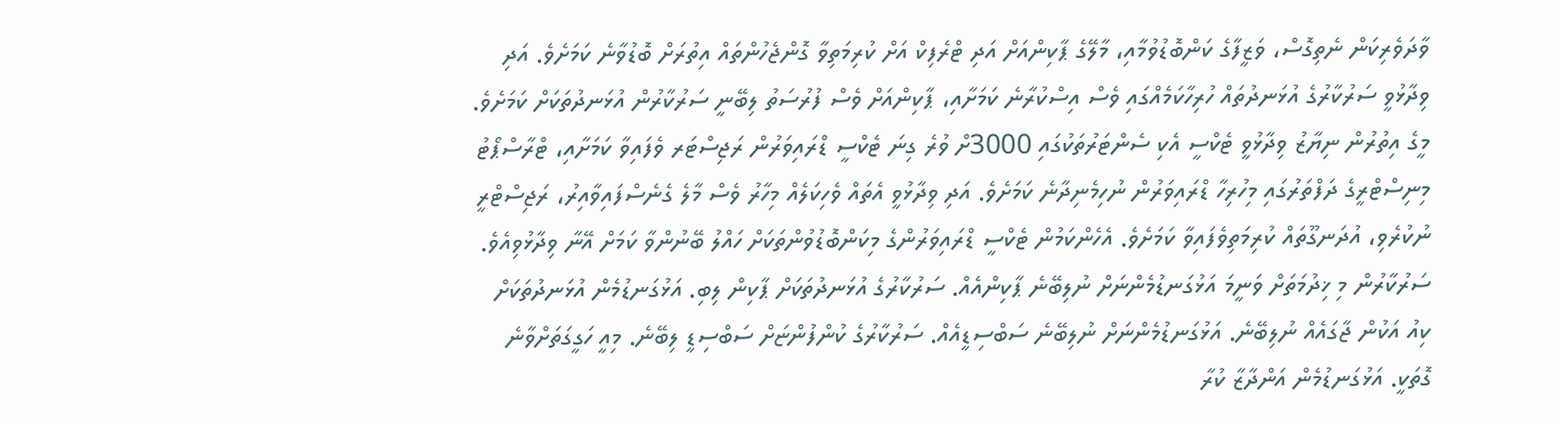ވާދަވެރިކަން ނެތިގޮސް، ވަޒީފާގެ ކަންބޮޑުވުމާއި، މާލޭގެ ޕާކިންއަށް އަދި ޓްރެފިކް އަށް ކުރިމަތިވާ ގޮންޖެހުންތައް އިތުރަށް ބޮޑުވާނެ ކަމަށެވެ. އަދި ވިދާޅުވީ ސަރުކާރުގެ އުޅަނދުތައް ހުރިހާކަމެއްގައި ވެސް އިސްކުރާނެ ކަމަށާއި، ޕާކިންއަށް ވެސް ފުރުސަތު ލިބޭނީ ސަރުކާރުން އުޅަނދުތަކަށް ކަމަށެވެ.
މީގެ އިތުރުން ނިޔާޒު ވިދާޅުވީ ޓެކްސީ އެކި ސެންޓަރުތަކުގައި 3000ށް ވުރެ ގިނަ ޓެކްސީ ޑްރައިވަރުން ރަޖިސްޓަރ ވެފައިވާ ކަމަށާއި، ޓްރާސްޕޯޓު މިނިސްޓްރީގެ ދަފްތަރުގައި މިހުރިހާ ޑްރައިވަރުން ނުހިމެނިދާނެ ކަމަށެވެ. އަދި ވިދާޅުވީ އެތައް ވެހިކަލެއް މިހާރު ވެސް މާލެ ގެނެސްފައިވާއިރު، ރަޖިސްޓްރީ ނުކުރެވި، އުދަނގޫތައް ކުރިމަތިވެފައިވާ ކަމަށެވެ. އެހެންކަމުން ޓެކްސީ ޑްރައިވަރުންގެ މިކަންބޮޑުވުންތަކަށް ހައްލު ބޭނުންވާ ކަމަށް އޭނާ ވިދާޅުވިއެވެ.
ސަރުކާރުން މި ޚިދުމަތަށް ވަނީމަ އަޅުގަނޑުމެންނަށް ނުލިބޭނެ ޕާކިންއެއް. ސަރުކާރުގެ އުޅަނދުތަކަށް ޕާކިން ލިބި. އަޅުގަނޑުމެން އުޅަނދުތަކަށް ކިއު އަކުން ޖާގައެއް ނުލިބޭނެ. އަޅުގަނޑުމެންނަށް ނުލިބޭނެ ސަބްސިޑީއެއް. ސަރުކާރުގެ ކުންފުންޏަށް ސަބްސިޑީ ލިބޭނެ. މިއީ ހަގީގަތަށްވާނެ ގޮތަކީ. އަޅުގަނޑުމެން އަންދާޒާ ކުރާ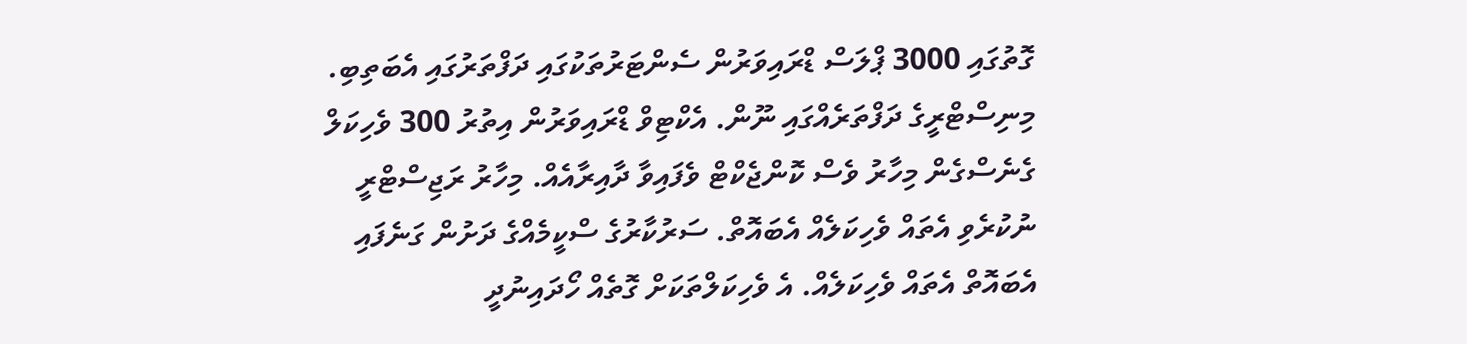ގޮތުގައި 3000 ޕްލަސް ޑްރައިވަރުން ސެންޓަރުތަކުގައި ދަފްތަރުގައި އެބަތިބި. މިނިސްޓްރީގެ ދަފްތަރެއްގައި ނޫން. އެކްޓިވް ޑްރައިވަރުން އިތުރު 300 ވެހިކަލް ގެނެސްގެން މިހާރު ވެސް ކޮންޖެކްޓް ވެފައިވާ ދާއިރާއެއް. މިހާރު ރަޖިސްޓްރީ ނުކުރެވި އެތައް ވެހިކަލެއް އެބައޮތް. ސަރުކާރުގެ ސްކީމެއްގެ ދަށުން ގަނެފައި އެބައޮތް އެތައް ވެހިކަލެއް. އެ ވެހިކަލްތަކަށް ގޮތެއް ހޯދައިނުދީ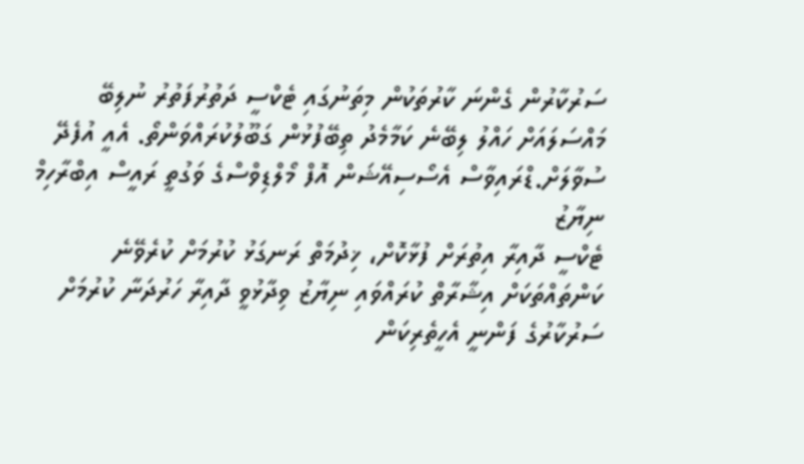ސަރުކާރުން ގެންނަ ކާރުތަކުން މިތަނުގައި ޓެކްސީ ދަތުރުފަތުރު ނުލިބޭ މައްސަލައަށް ހައްލު ލިބޭނެ ކަމާމެދު ތިބޭފުޅުން ގަބޫލުކުރައްވަންތޯ. އެއީ އުފެދޭ ސުވާލަށް.ޑްރައިވާސް އެސޯސިއޭޝަން އޮފް މޯލްޑިވްސްގެ ވަގުތީ ރައީސް އިބްރާހިމް ނިޔާޒު
ޓެކްސީ ދާއިރާ އިތުރަށް ފުޅާކޮށް، ޚިދުމަތް ރަނގަޅު ކުރުމަށް ކުރެވޭނެ ކަންތައްތަކަށް އިޝާރާތް ކުރައްވައި ނިޔާޒު ވިދާޅުވީ ދާއިރާ ހަރުދަނާ ކުރުމަށް ސަރުކާރުގެ ފަންނީ އެހީތެރިކަން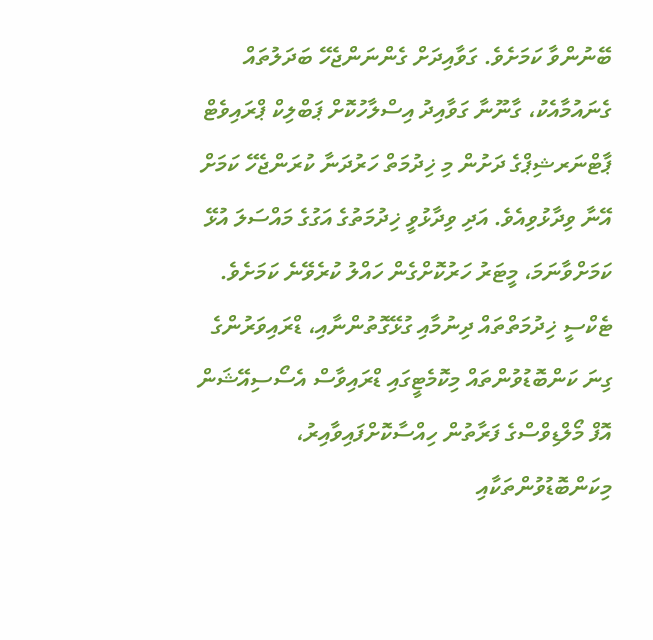ބޭނުންވާ ކަމަށެވެ. ގަވާއިދަށް ގެންނަންޖެހޭ ބަދަލުތައް ގެނައުމާއެކު، ގާނޫނާ ގަވާއިދު އިސްލާހުކޮށް ޕަބްލިކް ޕްރައިވެޓް ޕާޓްނަރޝިޕްގެ ދަށުން މި ޚިދުމަތް ހަރުދަނާ ކުރަންޖެހޭ ކަމަށް އޭނާ ވިދާޅުވިއެވެ. އަދި ވިދާޅުވީ ޚިދުމަތުގެ އަގުގެ މައްސަލަ އުޅޭ ކަމަށްވާނަމަ، މީޓަރު ހަރުކޮށްގެން ހައްލު ކުރެވޭނެ ކަމަށެވެ.
ޓެކްސީ ޚިދުމަތްތައް ދިނުމާއި ގުޅޭގޮތުންނާއި، ޑްރައިވަރުންގެ ގިނަ ކަންބޮޑުވުންތައް މިކޮމެޓީގައި ޑްރައިވާސް އެސޯސިއޭޝަން އޮފް މޯލްޑިވްސްގެ ފަރާތުން ހިއްސާކޮށްފައިވާއިރު، މިކަންބޮޑުވުންތަކާއި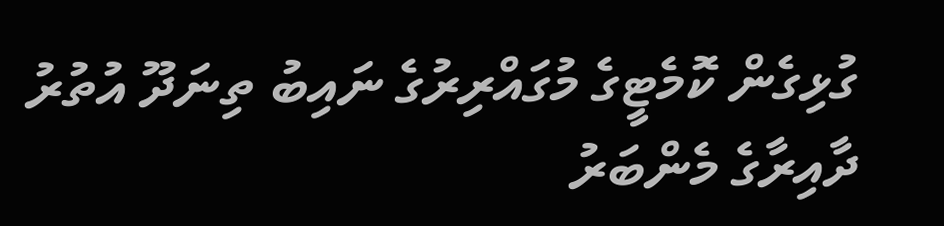ގުޅިގެން ކޮމެޓީގެ މުގައްރިރުގެ ނައިބު ތިނަދޫ އުތުރު ދާއިރާގެ މެންބަރު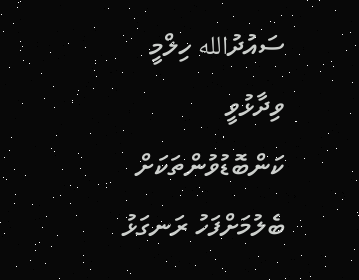ސައުދުالله ހިލްމީ ވިދާޅުވީ ކަންބޮޑުވުންތަކަށް ބެލުމަށްފަހު ރަނގަޅު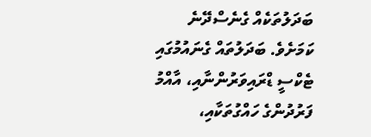ބަދަލުތަކެއް ގެނެސްދޭނެ ކަމަށެވެ. ބަދަލުތައް ގެނައުމުގައި ޓެކްސީ ޑްރައިވަރުންނާއި، އާއްމު ފަރުދުންގެ ހައްގުތަކާއި،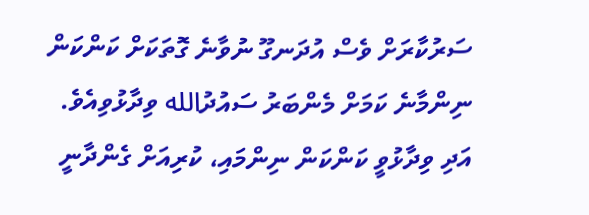ސަރުކާރަށް ވެސް އުދަނގޫ ނުވާނެ ގޮތަކަށް ކަންކަން ނިންމާނެ ކަމަށް މެންބަރު ސައުދުالله ވިދާޅުވިއެވެ. އަދި ވިދާޅުވީ ކަންކަން ނިންމައި، ކުރިއަށް ގެންދާނީ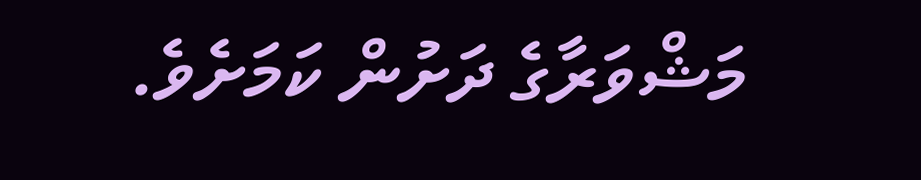މަޝްވަރާގެ ދަށުން ކަމަށެވެ.